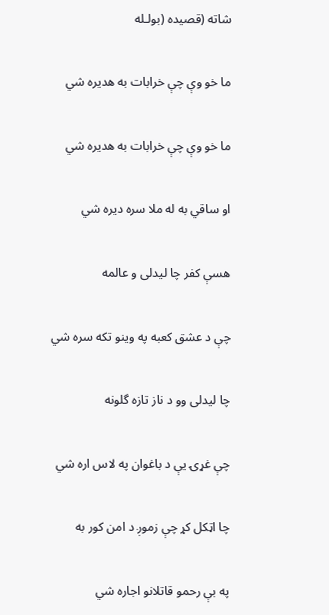شاته (قصیده (بولـله

ما خو وې چې خرابات به هديره شي

ما خو وې چې خرابات به هديره شي

او ساقي به له ملا سره ديره شي

هسې کفر چا ليدلی و عالمه

چې د عشق کعبه په وينو تکه سره شي

چا ليدلی وو د ناز تازه گلونه

چې غړۍ يې د باغوان په لاس اره شي

چا اټکل کړ چې زموږ د امن کور به

په بې رحمو قاتلانو اجاره شي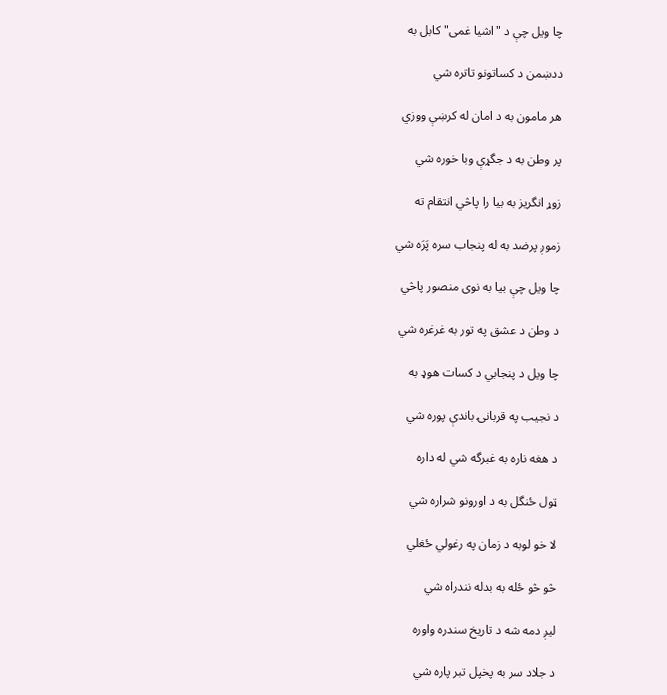چا ويل چې د "اشيا غمی" کابل به

ددښمن د کساتونو تاتره شي

هر مامون به د امان له کرښې ووزي

پر وطن به د جگړې وبا خوره شي

زوړ انگريز به بيا را پاڅي انتقام ته

زموږ پرضد به له پنجاب سره پَرَه شي

چا ويل چې بيا به نوی منصور پاڅي

د وطن د عشق په تور به غرغره شي

چا ويل د پنجابي د کسات هوډ به

د نجيب په قربانۍ باندې پوره شي

د هغه ناره به غبرگه شي له داره

ټول ځنگل به د اورونو شراره شي

لا خو لوبه د زمان په رغولي ځغلي

څو څو ځله به بدله نندراه شي

ليږ دمه شه د تاريخ سندره واوره

د جلاد سر به پخپل تبر پاره شي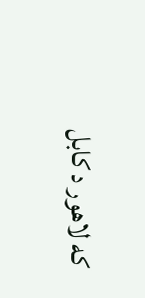که لاهور د کابل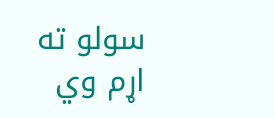سولو ته اړم وي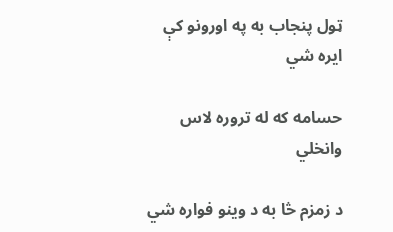ټول پنجاب به په اورونو کې ايره شي

حسامه که له تروره لاس وانخلي

د زمزم څا به د وينو فواره شي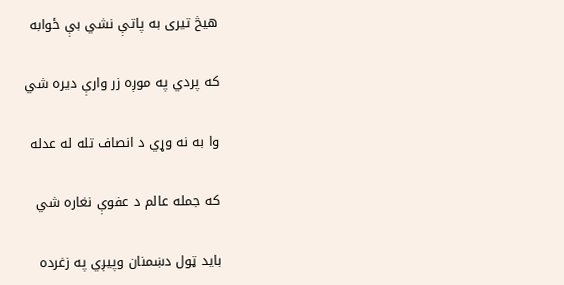هيڅ تيری به پاتې نشي بې ځوابه

که پردي په موږه زر وارې ديره شي

وا به نه وړي د انصاف تله له عدله

که جمله عالم د عفوې نغاره شي

بايد ټول دښمنان وپيږي په زغرده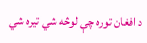د افغان توره چې لوڅه شي تيره شي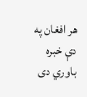هر افغان په دې خبره باوري دی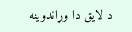د لايق دا وړاندوينه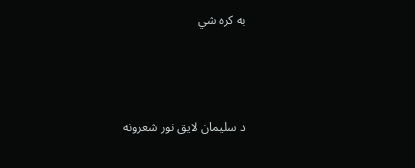به کره شي



د سلیمان لایق نور شعرونه